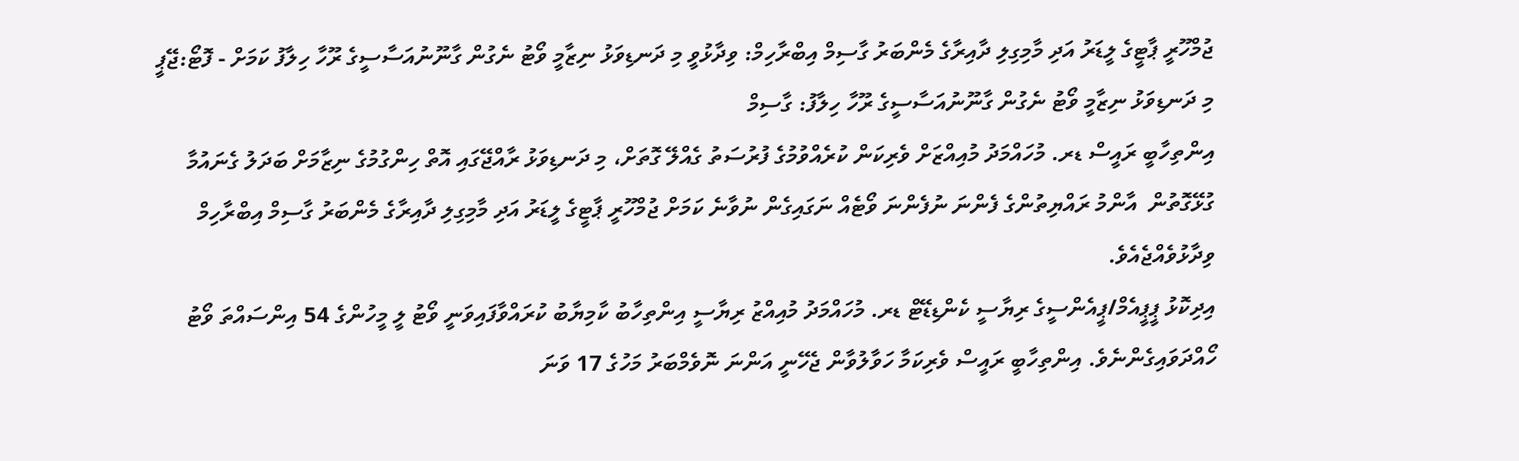ޖުމްހޫރީ ޕާޓީގެ ލީޑަރު އަދި މާމިގިލި ދާއިރާގެ މެންބަރު ގާސިމް އިބްރާހިމް: ވިދާޅުވީ މި ދަނޑިވަޅު ނިޒާމީ ވޯޓު ނެގުން ގާނޫނުއަސާސީގެ ރޫހާ ހިލާފު ކަމަށް - ފޮޓޯ:ޖޭޕީ
މި ދަނޑިވަޅު ނިޒާމީ ވޯޓު ނެގުން ގާނޫނުއަސާސީގެ ރޫހާ ހިލާފު: ގާސިމް
އިންތިހާބީ ރައީސް ޑރ. މުހައްމަދު މުއިއްޒަށް ވެރިކަން ކުރެއްވުމުގެ ފުރުސަތު ގެއްލޭ ގޮތަށް، މި ދަނޑިވަޅު ރާއްޖޭގައި އޮތް ހިންގުމުގެ ނިޒާމަށް ބަދަލު ގެނައުމާ ގުޅޭގޮތުން  އާންމު ރައްޔިތުންގެ ފެންނަ ނުފެންނަ ވޯޓެއް ނަގައިގެން ނުވާނެ ކަމަށް ޖުމްހޫރީ ޕާޓީގެ ލީޑަރު އަދި މާމިގިލި ދާއިރާގެ މެންބަރު ގާސިމް އިބްރާހިމް ވިދާޅުވެއްޖެއެވެ.
އިދިކޮޅު ޕީޕީއެމް/ޕީއެންސީގެ ރިޔާސީ ކެންޑިޑޭޓް ޑރ. މުހައްމަދު މުއިއްޒު ރިޔާސީ އިންތިހާބު ކާމިޔާބު ކުރައްވާފައިވަނީ ވޯޓު ލީ މީހުންގެ 54 އިންސައްތަ ވޯޓު ހޯއްދަވައިގެންނެވެ. އިންތިހާބީ ރައީސް ވެރިކަމާ ހަވާލުވާން ޖެހޭނީ އަންނަ ނޮވެމްބަރު މަހުގެ 17 ވަނަ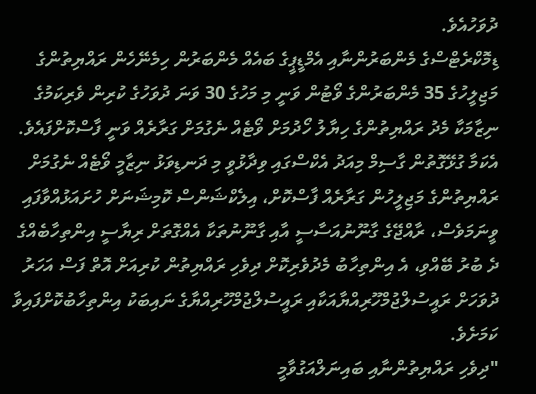ދުވަހުއެވެ.
ޑިމޮކްރެޓްސްގެ މެންބަރުންނާއި އެމްޑީޕީގެ ބައެއް މެންބަރުން ހިމެނޭހެން ރައްޔިތުންގެ މަޖިލީހުގެ 35 މެންބަރުންގެ ވޯޓުން ވަނީ މި މަހުގެ 30 ވަނަ ދުވަހުގެ ކުރިން ވެރިކަމުގެ ނިޒާމަކާ މެދު ރައްޔިތުންގެ ހިޔާލު ހޯދުމަށް ވޯޓެއް ނެގުމަށް ގަރާރެއް ވަނީ ފާސްކޮށްފައެވެ.
އެކަމާ ގުޅޭގޮތުން ގާސިމް މިއަދު އެކްސްގައި ވިދާޅުވީ މި ދަނޑިވަޅު ނިޒާމީ ވޯޓެއް ނެގުމަށް ރައްޔިތުންގެ މަޖިލީހުން ގަރާރެއް ފާސްކޮށް، އިލެކްޝަންސް ކޮމިޝަނަށް ހުށައަޅުއްވާފައި ވީނަމަވެސް، ރާއްޖޭގެ ގާނޫނުއަސާސީ އާއި ގާނޫނުތަކާ އެއްގޮތަށް ރިޔާސީ އިންތިހާބެއްގެ ދެ ބުރު ބޭއްވި، އެ އިންތިހާބު މެދުވެރިކޮށް ދިވެހި ރައްޔިތުން ކުރިއަށް އޮތް ފަސް އަހަރު ދުވަހަށް ރައީސުލްޖުމްހޫރިއްޔާއަކާއި ރައީސުލްޖުމްހޫރިއްޔާގެ ނައިބަކު އިންތިހާބުކޮށްފައިވާ ކަމަށެވެ.
"ދިވެހި ރައްޔިތުންނާއި ބައިނަލްއަގުވާމީ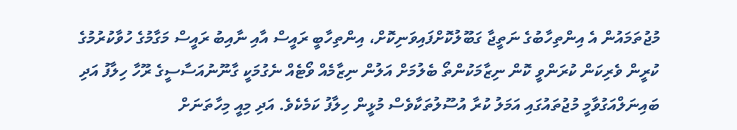މުޖުތަމައުން އެ އިންތިހާބުގެ ނަތީޖާ ގަބޫލުކޮށްފައިވަނިކޮށް، އިންތިހާބީ ރައީސް އާއި ނާއިބު ރައީސް މަގާމުގެ ހުވާކުރުމުގެ ކުރީން ވެރިކަން ކުރަންވީ ކޮން ނިޒާމަކުންތޯ ބެލުމަށް އަލުން ނިޒާމެއް ވޯޓެއް ނެގުމަކީ ގާނޫނުއަސާސީގެ ރޫހާ ހިލާފު އަދި ބައިނަލްއަގުވާމީ މުޖުތައުގައި އަމަލު ކުރާ އުސޫލުތަކާވެސް މުޅީން ހިލާފު ކަމެކެވެ. އަދި މިއީ މިހާތަނަށް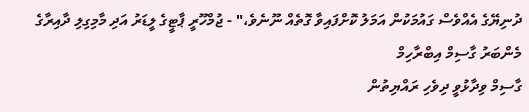ދުނިޔޭގެ އެއްވެސް ގައުމަކުން އަމަލު ކޮށްފައިވާ ގޮތެއް ނޫނެވެ،" - ޖުމްހޫރީ ޕާޓީގެ ލީޑަރު އަދި މާމިގިލި ދާއިރާގެ މެންބަރު ގާސިމް އިބްރާހިމް
ގާސިމް ވިދާޅުވީ ދިވެހި ރައްޔިތުން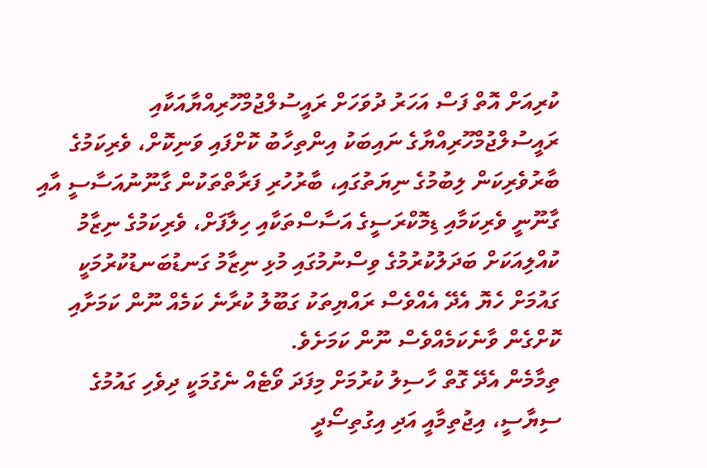ކުރިއަށް އޮތް ފަސް އަހަރު ދުވަހަށް ރައީސުލްޖުމްހޫރިއްޔާއަކާއި ރައީސުލްޖުމްހޫރިއްޔާގެ ނައިބަކު އިންތިހާބު ކޮށްފައި ވަނިކޮށް، ވެރިކަމުގެ ބާރުވެރިކަން ލިބުމުގެ ނިޔަތުގައި، ބާރުހުރި ފަރާތްތަކުން ގާނޫނުއަސާސީ އާއި ގާނޫނީ ވެރިކަމާއި ޑިމޮކްރަސީގެ އަސާސްތަކާއި ހިލާފަށް، ވެރިކަމުގެ ނިޒާމު ކުއްލިއަކަށް ބަދަލުކުރުމުގެ ވިސްނުމުގައި މުޅި ނިޒާމު ގަނޑުބަނޑުކުރުމަކީ ގައުމަށް ހެޔޮ އެދޭ އެއްވެސް ރައްޔިތަކު ގަބޫލު ކުރާނެ ކަމެއް ނޫން ކަމަށާއި ކޮށްގެން ވާނެކަމެއްވެސް ނޫން ކަމަށެވެ.
ތިމާމެން އެދޭ ގޮތް ހާސިލު ކުރުމަށް މިފަދަ ވޯޓެއް ނެގުމަކީ ދިވެހި ގައުމުގެ ސިޔާސީ، އިޖުތިމާއީ އަދި އިގުތިސޯދީ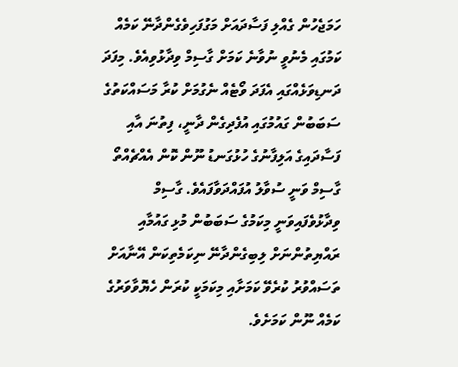ހަމަޖެހުން ގެއްލި ފަސާދައަށް މަގުފަހިވެގެންދާނޭ ކަމެއް ކަމުގައި މެނުވީ ނުވާނެ ކަމަށް ގާސިމް ވިދާޅުވިއެވެ. މިފަދަ ދަނޑިވަޅެއްގައި އެފަދަ ވޯޓެއް ނެގުމަށް ކުރާ މަސައްކަތުގެ ސަބަބުން ގައުމުގައި އުފެދިގެން ދާނީ، ފިތުނަ އާއި ފަސާދައިގެ އަލިފާނުގެ ހުޅުގަނޑު ނޫން ކޮން އެއްޗެއްތޯ ގާސިމް ވަނީ ސުވާލު އުފައްދަވާފައެވެ. ގާސިމް ވިދާޅުވެފައިވަނީ މިކަމުގެ ސަބަބުން މުޅި ގައުމާއި ރައްޔިތުންނަށް ލިބިގެންދާނޭ ނިކަމެތިކަން އޭނާއަށް ތަސައްވުރު ކުރެވޭ ކަމަށާއި މިކަމަކީ ކުރަން ހެޔޮވާވަރުގެ ކަމެއް ނޫން ކަމަށެވެ.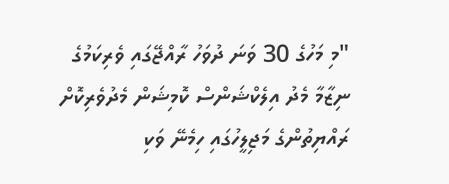"މި މަހުގެ 30 ވަނަ ދުވަހު ރާއްޖޭގައި ވެރިކަމުގެ ނިޒާމާ މެދު އިލެކްޝަންސް ކޮމިޝަން މެދުވެރިކޮށް ރައްޔިތުންގެ މަޖިލީހުގައި ހިމެނޭ ވަކި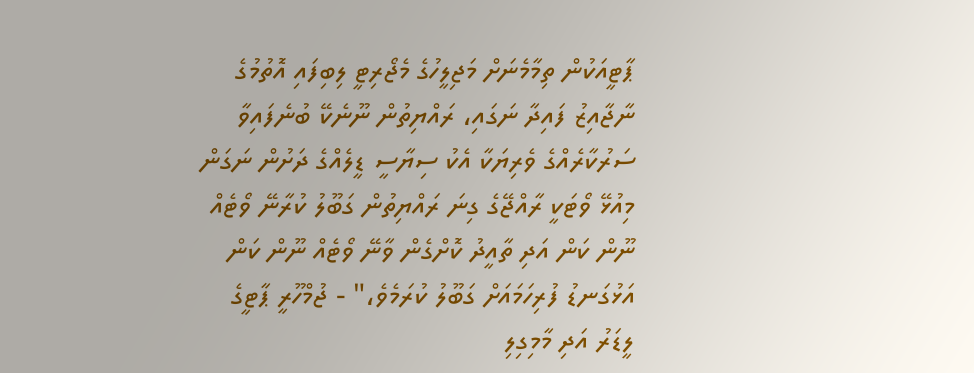ޕާޓީއަކުން ތިމާމެނަށް މަޖިލީހުގެ މެޖޯރިޓީ ލިބިފައި އޮތުމުގެ ނާޖާއިޒު ފައިދާ ނަގައި، ރައްޔިތުން ނޫނެކޭ ބުނެފައިވާ ސަރުކާރެއްގެ ވެރިޔަކާ އެކު ސިޔާސީ ޑީލެއްގެ ދަށުން ނަގަން މިއުޅޭ ވޯޓަކީ ރާއްޖޭގެ ގިނަ ރައްޔިތުން ގަބޫލު ކުރާނޭ ވޯޓެއް ނޫން ކަން އަދި ތާއީދު ކޮށްގެން ވާނޭ ވޯޓެއް ނޫން ކަން އަޅުގަނޑު ފުރިހަމައަށް ގަބޫލު ކުރަމެވެ،" - ޖުމްހޫރީ ޕާޓީގެ ލީޑަރު އަދި މާމިގިލި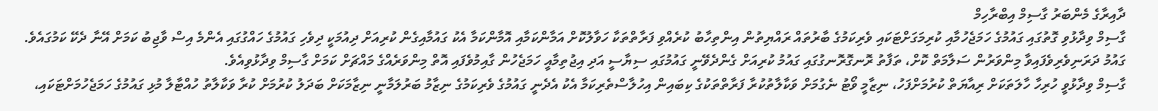ދާއިރާގެ މެންބަރު ގާސިމް އިބްރާހިމް
ގާސިމް ވިދާޅުވި ގޮތުގައި ގައުމުގެ ހަމަޖެހުމާއި ކުރިމަގަށްޓަކައި ވެރިކަމުގެ ބާރުތައް ރައްޔިތުން އިންތިހާބު ކުރެއްވި ފަރާތްތަކާ ހަވާލުކޮށް އަމާންކަމާއި އޮމާންކަމާ އެކު ގައުމާއިގެން ކުރިއަށް ދިއުމަކީ ދިވެހި ގައުމުގެ ހައްގުގައި އެންމެ އިސް ވާޖިބު ކަމަށް އޭނާ ދެކޭ ކަމުގައެވެ. ގައުމު ދަރަނިވެރިވެފައިވާ މިންވަރުން ސަލާމަތް ކޮށް، ތަފާތު ރޮނގޮރޮނގުގައި ގައުމު ކުރިއަށް ގެންދެވޭނީ ގައުމުގައި ސިޔާސީ އަދި އިޖުތިމާއީ ހަމަޖެހުން ގާއިމުވެފައި އޮތް މިންވަރެއްގެ މައްޗަށް ކަމަށް ގާސިމް ވިދާޅުވިއެވެ.
ގާސިމް ވިދާޅުވީ ހުރިހާ ހާލަތަކަށް ރިއާޔަތް ކުރުމަށްފަހު، ނިޒާމީ ވޯޓު ނެގުމަށް ވަކާލާތުކުރާ ފަރާތްތަކުގެ ކިބައިން އިހުލާސްތެރިކަމާ އެކު އެދެނީ ގައުމުގެ ވެރިކަމުގެ ނިޒާމު ބަރުލަމާނީ ނިޒާމަކަށް ބަދަލު ކުރުމަށް ކުރާ ވަކާލާތު ހުއްޓާލާ މުޅި ގައުމުގެ ހަމަޖެހުމަށްޓަކައި،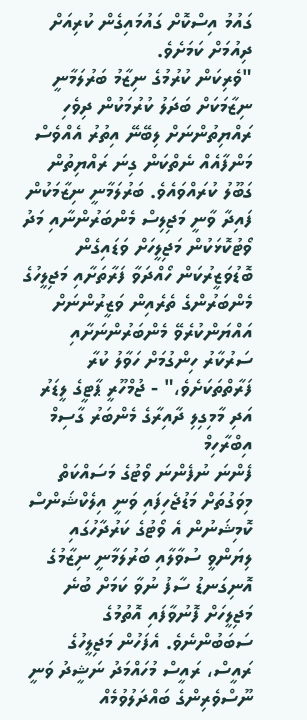ގައުމު އިސްކޮށް ގައުމައިގެން ކުރިއަށް ދިއުމަށް ކަމަށެވެ.
"ވެރިކަން ކުރުމުގެ ނިޒާމު ބަރުލަމާނީ ނިޒާމަކަށް ބަދަލު ކުރުމަކުން ދިވެހި ރައްޔިތުންނަށް ލިބޭނޭ އިތުރު އެއްވެސް މަންފާއެއް ނެތްކަން ގިނަ ރައްޔިތުން ގަބޫލު ކުރައްވައެވެ. ބަރުލަމާނީ ނިޒާމަކުން ފައިދާ ވާނީ މަޖިލިސް މެންބަރުންނާއި މަދު ވޯޓުކޮޅަކުން މަޖިލީހަށް ވަޑައިގެން ބޮޑުވަޒީރުކަން ހޯއްދަވާ ފަރާތަށާއި މަޖިލީހުގެ މެންބަރުންގެ ތެރެއިން ވަޒީރުންނަށް އައްޔަންކުރެވޭ މެންބަރުންނަށާއި ސަރުކާރު ހިންގުމަށް ހަވާލު ކުރާ ފަރާތްތަކަށެވެ،" - ޖުމްހޫރީ ޕާޓީގެ ލީޑަރު އަދި މާމިގިލި ދާއިރާގެ މެންބަރު ގާސިމް އިބްރާހިމް
ފެންނަ ނުފެންނަ ވޯޓުގެ މަސައްކަތް މިވަގުތަށް މަޑުޖެހިފައި ވަނީ އިލެކްޝަންސް ކޮމިޝަނުން އެ ވޯޓުގެ ކަރުދާހުގައި ލިޔަންވީ ސުވާލާއި ބަރުލަމާނީ ނިޒާމުގެ އޮނިގަނޑު ސާފު ނުވާ ކަމަށް ބުނެ މަޖިލީހަށް ފޮނުވާފައި އޮތުމުގެ ސަބަބުންނެވެ. އެފަހުން މަޖިލީހުގެ ރައީސް، ރައީސް މުހައްމަދު ނަޝީދު ވަނީ ނޫސްވެރިންގެ ބައްދަލުވުމެއް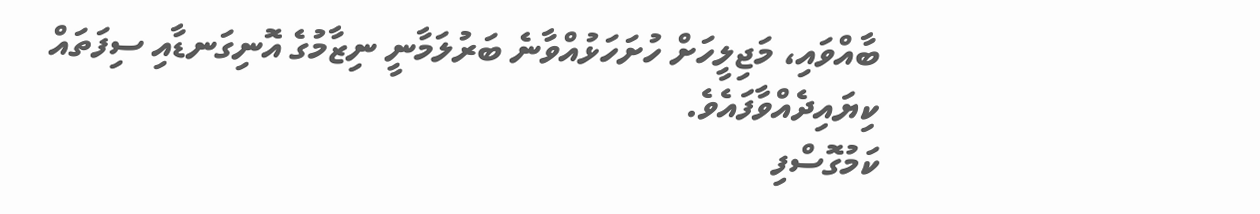ބާއްވައި، މަޖިލީހަށް ހުށަހަޅުއްވާނެ ބަރުލަމާނީ ނިޒާމުގެ އޮނިގަނޑާއި ސިފަތައް ކިޔައިދެއްވާފައެވެ.
ކަމުގޮސްފި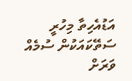އަޑުއެހިތާ މިހުރީ
ސަތޭކައަކުން ސުމެއް
ވަރަށް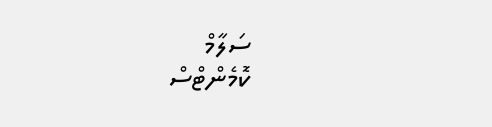ސަލާމް
ކޮމެންޓްސް